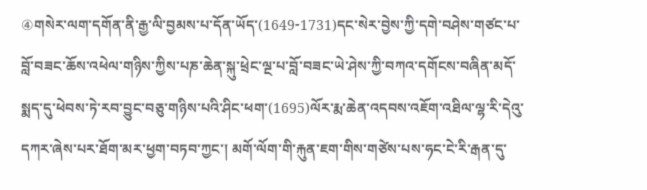④གསེར་ལག་དགོན་ནི་རྒྱ་ལི་བྱམས་པ་དོན་ཡོད་(1649-1731)དང་སེར་བྱེས་ཀྱི་དགེ་བཤེས་གཙང་པ་བློ་བཟང་ཆོས་འཕེལ་གཉིས་ཀྱིས་པཎ་ཆེན་སྐུ་ཕྲེང་ལྔ་པ་བློ་བཟང་ཡེ་ཤེས་ཀྱི་བཀའ་དགོངས་བཞིན་མདོ་སྨད་དུ་ཕེབས་ཏེ་རབ་བྱུང་བཅུ་གཉིས་པའི་ཤིང་ཕག་(1695)ལོར་རྨ་ཆེན་འདབས་འཇོག་འཐིལ་ལྷ་རི་དེའུ་དཀར་ཞེས་པར་ཐོག་མར་ཕྱག་བཏབ་ཀྱང་། མགོ་ལོག་གི་རྐུན་ཇག་གིས་གཙེས་པས་ཧང་ངེ་རི་རྒན་དུ་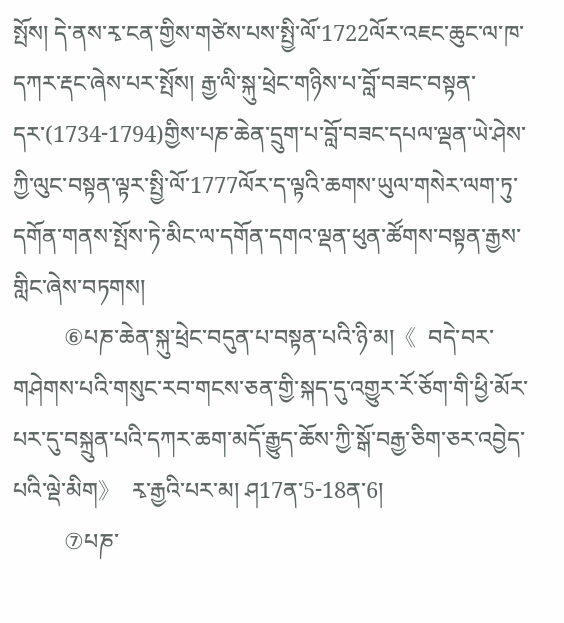སྤོས། དེ་ནས་རྭ་ངན་གྱིས་གཙེས་པས་སྤྱི་ལོ་1722ལོར་འཇང་ཆུང་ལ་ཁ་དཀར་རྡང་ཞེས་པར་སྤོས། རྒྱ་ལི་སྐུ་ཕྲེང་གཉིས་པ་བློ་བཟང་བསྟན་དར་(1734-1794)གྱིས་པཎ་ཆེན་དྲུག་པ་བློ་བཟང་དཔལ་ལྡན་ཡེ་ཤེས་ཀྱི་ལུང་བསྟན་ལྟར་སྤྱི་ལོ་1777ལོར་ད་ལྟའི་ཆགས་ཡུལ་གསེར་ལག་ཏུ་དགོན་གནས་སྤོས་ཏེ་མིང་ལ་དགོན་དགའ་ལྡན་ཕུན་ཚོགས་བསྟན་རྒྱས་གླིང་ཞེས་བཏགས།
         ⑥པཎ་ཆེན་སྐུ་ཕྲེང་བདུན་པ་བསྟན་པའི་ཉི་མ།《  བདེ་བར་གཤེགས་པའི་གསུང་རབ་གངས་ཅན་གྱི་སྐད་དུ་འགྱུར་རོ་ཅོག་གི་ཕྱི་མོར་པར་དུ་བསྐྲུན་པའི་དཀར་ཆག་མདོ་རྒྱུད་ཆོས་ཀྱི་སྒོ་བརྒྱ་ཅིག་ཅར་འབྱེད་པའི་ལྡེ་མིག》  རྭ་རྒྱའི་པར་མ། ཤ17ན་5-18ན་6།
         ⑦པཎ་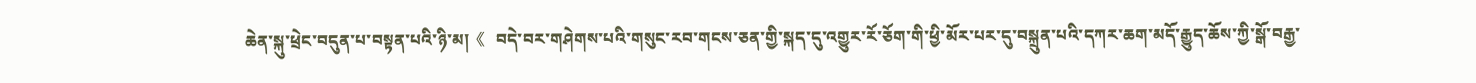ཆེན་སྐུ་ཕྲེང་བདུན་པ་བསྟན་པའི་ཉི་མ།《  བདེ་བར་གཤེགས་པའི་གསུང་རབ་གངས་ཅན་གྱི་སྐད་དུ་འགྱུར་རོ་ཅོག་གི་ཕྱི་མོར་པར་དུ་བསྐྲུན་པའི་དཀར་ཆག་མདོ་རྒྱུད་ཆོས་ཀྱི་སྒོ་བརྒྱ་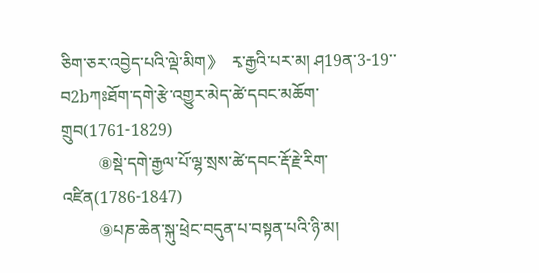ཅིག་ཅར་འབྱེད་པའི་ལྡེ་མིག》  རྭ་རྒྱའི་པར་མ། ཤ19ན་3-19་་བ2bཀཿཐོག་དགེ་རྩེ་འགྱུར་མེད་ཚེ་དབང་མཆོག་གྲུབ(1761-1829)
         ⑧སྡེ་དགེ་རྒྱལ་པོ་ལྷ་སྲས་ཚེ་དབང་རྡོ་རྗེ་རིག་འཛིན(1786-1847)
         ⑨པཎ་ཆེན་སྐུ་ཕྲེང་བདུན་པ་བསྟན་པའི་ཉི་མ།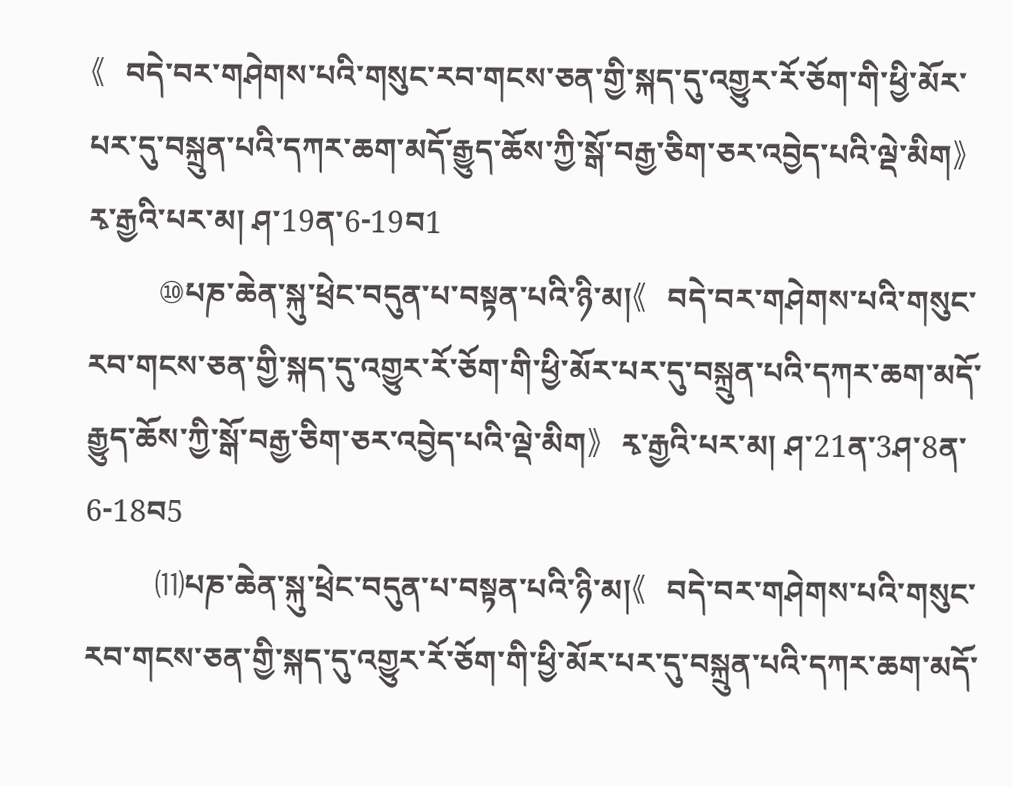《  བདེ་བར་གཤེགས་པའི་གསུང་རབ་གངས་ཅན་གྱི་སྐད་དུ་འགྱུར་རོ་ཅོག་གི་ཕྱི་མོར་པར་དུ་བསྐྲུན་པའི་དཀར་ཆག་མདོ་རྒྱུད་ཆོས་ཀྱི་སྒོ་བརྒྱ་ཅིག་ཅར་འབྱེད་པའི་ལྡེ་མིག》  རྭ་རྒྱའི་པར་མ། ཤ་19ན་6-19བ1
         ⑩པཎ་ཆེན་སྐུ་ཕྲེང་བདུན་པ་བསྟན་པའི་ཉི་མ།《  བདེ་བར་གཤེགས་པའི་གསུང་རབ་གངས་ཅན་གྱི་སྐད་དུ་འགྱུར་རོ་ཅོག་གི་ཕྱི་མོར་པར་དུ་བསྐྲུན་པའི་དཀར་ཆག་མདོ་རྒྱུད་ཆོས་ཀྱི་སྒོ་བརྒྱ་ཅིག་ཅར་འབྱེད་པའི་ལྡེ་མིག》  རྭ་རྒྱའི་པར་མ། ཤ་21ན་3ཤ་8ན་6-18བ5
         ⑾པཎ་ཆེན་སྐུ་ཕྲེང་བདུན་པ་བསྟན་པའི་ཉི་མ།《  བདེ་བར་གཤེགས་པའི་གསུང་རབ་གངས་ཅན་གྱི་སྐད་དུ་འགྱུར་རོ་ཅོག་གི་ཕྱི་མོར་པར་དུ་བསྐྲུན་པའི་དཀར་ཆག་མདོ་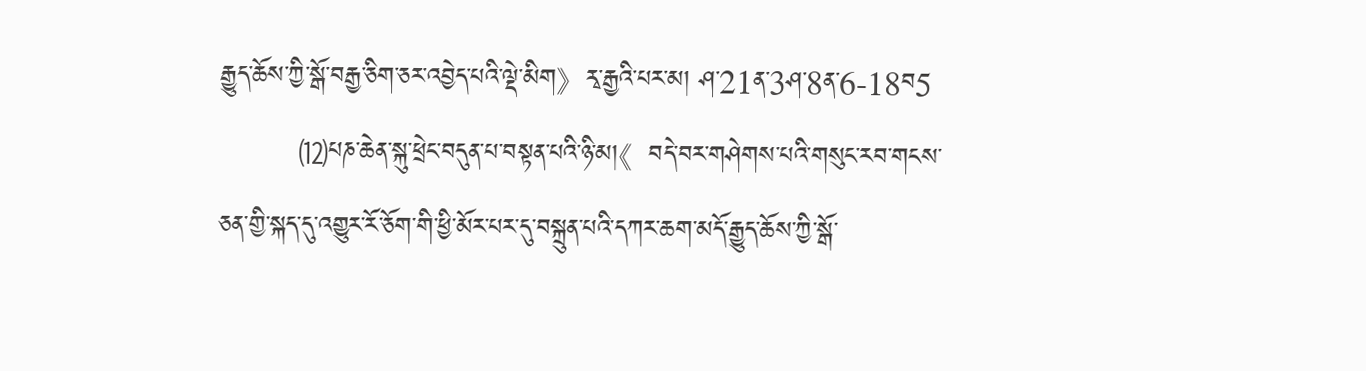རྒྱུད་ཆོས་ཀྱི་སྒོ་བརྒྱ་ཅིག་ཅར་འབྱེད་པའི་ལྡེ་མིག》  རྭ་རྒྱའི་པར་མ། ཤ་21ན་3ཤ་8ན་6-18བ5
         ⑿པཎ་ཆེན་སྐུ་ཕྲེང་བདུན་པ་བསྟན་པའི་ཉི་མ།《  བདེ་བར་གཤེགས་པའི་གསུང་རབ་གངས་ཅན་གྱི་སྐད་དུ་འགྱུར་རོ་ཅོག་གི་ཕྱི་མོར་པར་དུ་བསྐྲུན་པའི་དཀར་ཆག་མདོ་རྒྱུད་ཆོས་ཀྱི་སྒོ་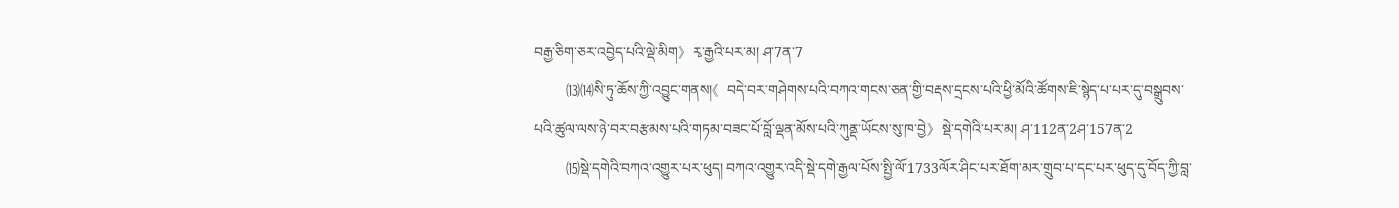བརྒྱ་ཅིག་ཅར་འབྱེད་པའི་ལྡེ་མིག》  རྭ་རྒྱའི་པར་མ། ཤ་7ན་7
         ⒀⒁སི་ཏུ་ཆོས་ཀྱི་འབྱུང་གནས།《  བདེ་བར་གཤེགས་པའི་བཀའ་གངས་ཅན་གྱི་བརྡས་དྲངས་པའི་ཕྱི་མོའི་ཚོགས་ཇི་སྙེད་པ་པར་དུ་བསྒྲུབས་པའི་ཚུལ་ལས་ཉེ་བར་བརྩམས་པའི་གཏམ་བཟང་པོ་བློ་ལྡན་མོས་པའི་ཀུནྡ་ཡོངས་སུ་ཁ་བྱེ》  སྡེ་དགེའི་པར་མ། ཤ་112ན་2ཤ་157ན་2
         ⒂སྡེ་དགེའི་བཀའ་འགྱུར་པར་ཕུད། བཀའ་འགྱུར་འདི་སྡེ་དགེ་རྒྱལ་པོས་སྤྱི་ལོ་1733ལོར་ཤིང་པར་ཐོག་མར་གྲུབ་པ་དང་པར་ཕུད་དུ་བོད་ཀྱི་བླ་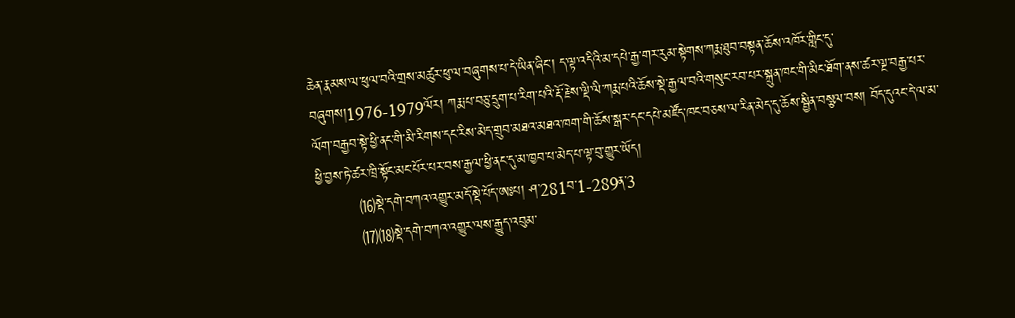ཆེན་རྣམས་ལ་ཕུལ་བའི་གྲས་མཚུར་ཕུ་ལ་བཞུགས་པ་དེ་ཡིན་ཞིང་། ད་ལྟ་འདིའི་མ་དཔེ་རྒྱ་གར་རུམ་སྟེགས་ཀརྨ་ཐུབ་བསྟན་ཆོས་འཁོར་གླིང་དུ་བཞུགས།1976-1979ལོར། ཀརྨ་པ་བཅུ་དྲུག་པ་རིག་པའི་རྡོ་རྗེས་ལྡི་ལི་ཀརྨ་པའི་ཆོས་སྡེ་རྒྱལ་བའི་གསུང་རབ་པར་སྐྲུན་ཁང་གི་མིང་ཐོག་ནས་ཚར་ལྔ་བརྒྱ་པར་ལོག་བརྒྱབ་སྟེ་ཕྱི་ནང་གི་མི་རིགས་དང་རིས་མེད་གྲུབ་མཐའ་མཐའ་ཁག་གི་ཆོས་སྒར་དང་དཔེ་མཛོད་ཁང་བཅས་ལ་རིན་མེད་དུ་ཆོས་སྦྱིན་བསྩལ་བས། བོད་དུའང་དེ་ལ་མ་ཕྱི་བྱས་ཏེ་ཚར་ཁྲི་སྟོང་མང་པོར་པར་བས་རྒྱལ་ཕྱི་ནང་དུ་མ་ཁྱབ་པ་མེད་པ་ལྟ་བུ་གྱུར་ཡོད།
         ⒃སྡེ་དགེ་བཀའ་འགྱུར་མདོ་སྡེ་པོད་ཨཿཔ། ཤ་281བ་1-289ན་3
         ⒄⒅སྡེ་དགེ་བཀའ་འགྱུར་ལས་རྒྱུད་འབུམ་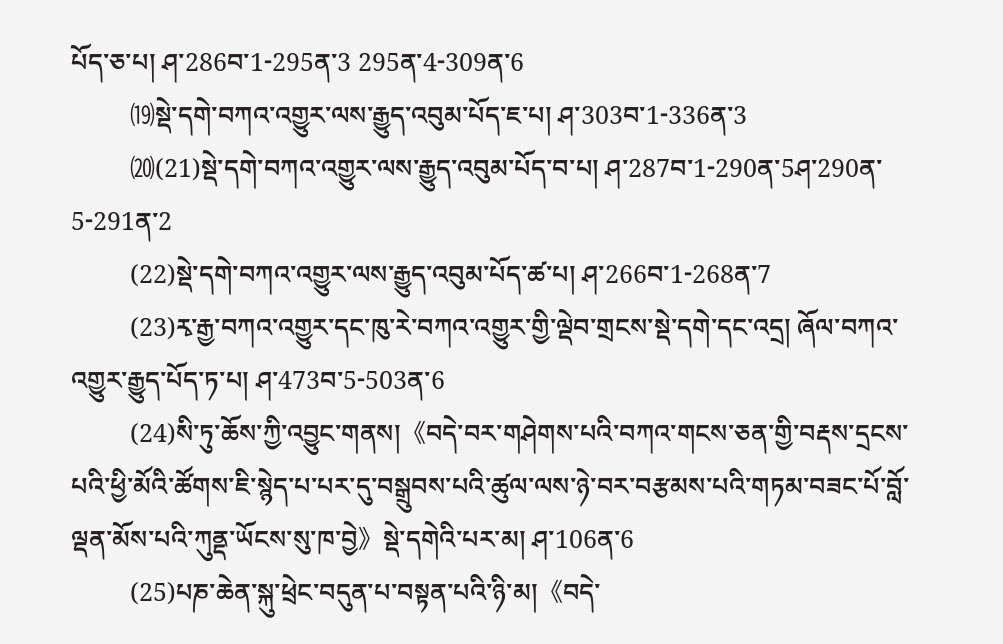པོད་ཅ་པ། ཤ་286བ་1-295ན་3 295ན་4-309ན་6
         ⒆སྡེ་དགེ་བཀའ་འགྱུར་ལས་རྒྱུད་འབུམ་པོད་ཇ་པ། ཤ་303བ་1-336ན་3
         ⒇(21)སྡེ་དགེ་བཀའ་འགྱུར་ལས་རྒྱུད་འབུམ་པོད་བ་པ། ཤ་287བ་1-290ན་5ཤ་290ན་5-291ན་2
         (22)སྡེ་དགེ་བཀའ་འགྱུར་ལས་རྒྱུད་འབུམ་པོད་ཚ་པ། ཤ་266བ་1-268ན་7
         (23)རྭ་རྒྱ་བཀའ་འགྱུར་དང་ཁུ་རེ་བཀའ་འགྱུར་གྱི་ལྡེབ་གྲངས་སྡེ་དགེ་དང་འདྲ། ཞོལ་བཀའ་འགྱུར་རྒྱུད་པོད་ཏ་པ། ཤ་473བ་5-503ན་6
         (24)སི་ཏུ་ཆོས་ཀྱི་འབྱུང་གནས།《བདེ་བར་གཤེགས་པའི་བཀའ་གངས་ཅན་གྱི་བརྡས་དྲངས་པའི་ཕྱི་མོའི་ཚོགས་ཇི་སྙེད་པ་པར་དུ་བསྒྲུབས་པའི་ཚུལ་ལས་ཉེ་བར་བརྩམས་པའི་གཏམ་བཟང་པོ་བློ་ལྡན་མོས་པའི་ཀུནྡ་ཡོངས་སུ་ཁ་བྱེ》སྡེ་དགེའི་པར་མ། ཤ་106ན་6
         (25)པཎ་ཆེན་སྐུ་ཕྲེང་བདུན་པ་བསྟན་པའི་ཉི་མ།《བདེ་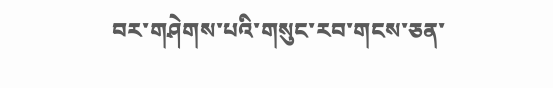བར་གཤེགས་པའི་གསུང་རབ་གངས་ཅན་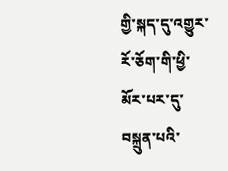གྱི་སྐད་དུ་འགྱུར་རོ་ཅོག་གི་ཕྱི་མོར་པར་དུ་བསྐྲུན་པའི་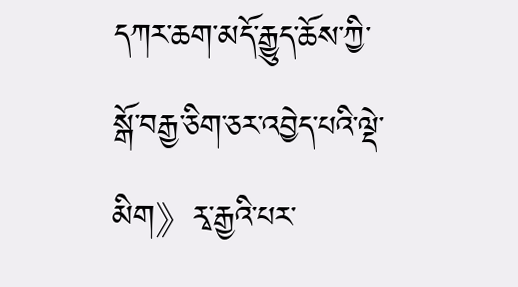དཀར་ཆག་མདོ་རྒྱུད་ཆོས་ཀྱི་སྒོ་བརྒྱ་ཅིག་ཅར་འབྱེད་པའི་ལྡེ་མིག》རྭ་རྒྱའི་པར་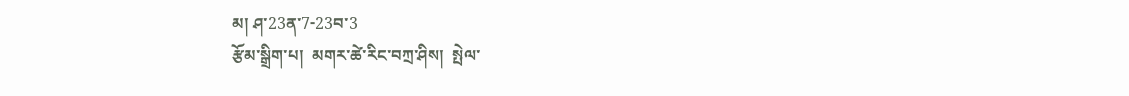མ། ཤ་23ན་7-23བ་3
རྩོམ་སྒྲིག་པ།  མགར་ཚེ་རིང་བཀྲ་ཤིས།  སྤེལ་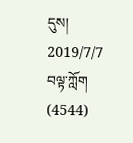དུས། 2019/7/7 བལྟ་ཀློག (4544)